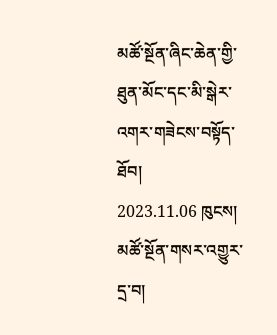མཚོ་སྔོན་ཞིང་ཆེན་གྱི་ཐུན་མོང་དང་མི་སྒེར་འགར་གཟེངས་བསྟོད་ཐོབ།
2023.11.06 ཁུངས། མཚོ་སྔོན་གསར་འགྱུར་དྲ་བ།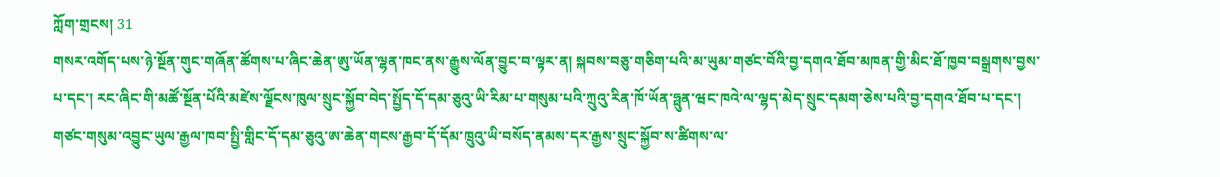ཀློག་གྲངས། 31
གསར་འགོད་པས་ཉེ་སྔོན་གུང་གཞོན་ཚོགས་པ་ཞིང་ཆེན་ཨུ་ཡོན་ལྷན་ཁང་ནས་རྒྱུས་ལོན་བྱུང་བ་ལྟར་ན། སྐབས་བཅུ་གཅིག་པའི་མ་ཡུམ་གཙང་བོའི་བྱ་དགའ་ཐོབ་མཁན་གྱི་མིང་ཐོ་ཁྱབ་བསྒྲགས་བྱས་པ་དང་། རང་ཞིང་གི་མཚོ་སྔོན་པོའི་མཛེས་ལྗོངས་ཁུལ་སྲུང་སྐྱོབ་བེད་སྤྱོད་དོ་དམ་ཅུའུ་ཡི་རིམ་པ་གསུམ་པའི་ཀྲུའུ་རིན་ཁོ་ཡོན་ཧྥུན་ཝང་ཁའེ་ལ་ལྷད་མེད་སྲུང་དམག་ཅེས་པའི་བྱ་དགའ་ཐོབ་པ་དང་། གཙང་གསུམ་འབྱུང་ཡུལ་རྒྱལ་ཁབ་སྤྱི་གླིང་དོ་དམ་ཅུའུ་ཨ་ཆེན་གངས་རྒྱབ་དོ་དོམ་ཁྲུའུ་ཡི་བསོད་ནམས་དར་རྒྱས་སྲུང་སྐྱོབ་ས་ཚིགས་ལ་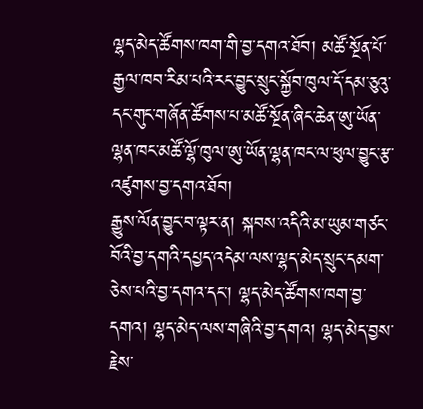ལྷད་མེད་ཚོགས་ཁག་གི་བྱ་དགའ་ཐོབ། མཚོ་སྔོན་པོ་རྒྱལ་ཁབ་རིམ་པའི་རང་བྱུང་སྲུང་སྐྱོབ་ཁུལ་དོ་དམ་ཅུའུ་དང་གུང་གཞོན་ཚོགས་པ་མཚོ་སྔོན་ཞིང་ཆེན་ཨུ་ཡོན་ལྷན་ཁང་མཚོ་ལྷོ་ཁུལ་ཨུ་ཡོན་ལྷན་ཁང་ལ་ཕུལ་བྱུང་རྩ་འཛུགས་བྱ་དགའ་ཐོབ།
རྒྱུས་ལོན་བྱུང་བ་ལྟར་ན། སྐབས་འདིའི་མ་ཡུམ་གཙང་བོའི་བྱ་དགའི་དཔྱད་འདེམ་ལས་ལྷད་མེད་སྲུང་དམག་ཅེས་པའི་བྱ་དགའ་དང་། ལྷད་མེད་ཚོགས་ཁག་བྱ་དགའ། ལྷད་མེད་ལས་གཞིའི་བྱ་དགའ། ལྷད་མེད་བྱས་རྗེས་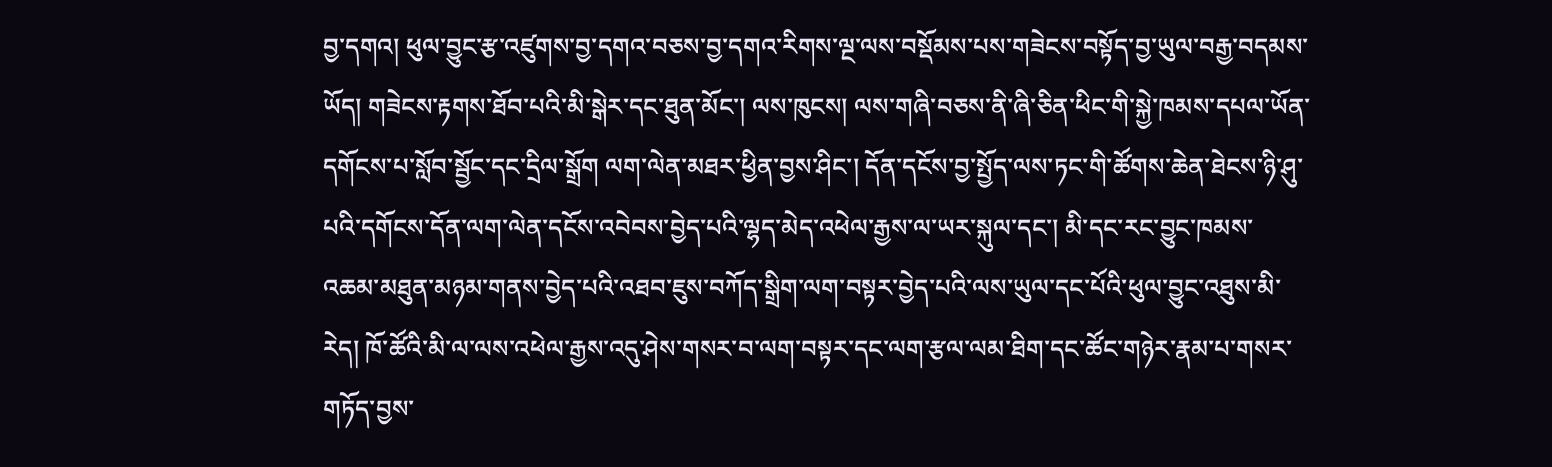བྱ་དགའ། ཕུལ་བྱུང་རྩ་འཛུགས་བྱ་དགའ་བཅས་བྱ་དགའ་རིགས་ལྔ་ལས་བསྡོམས་པས་གཟེངས་བསྟོད་བྱ་ཡུལ་བརྒྱ་བདམས་ཡོད། གཟེངས་རྟགས་ཐོབ་པའི་མི་སྒེར་དང་ཐུན་མོང་། ལས་ཁུངས། ལས་གཞི་བཅས་ནི་ཞི་ཅིན་ཕིང་གི་སྐྱེ་ཁམས་དཔལ་ཡོན་དགོངས་པ་སློབ་སྦྱོང་དང་དྲིལ་སྒྲོག ལག་ལེན་མཐར་ཕྱིན་བྱས་ཤིང་། དོན་དངོས་བྱ་སྤྱོད་ལས་ཏང་གི་ཚོགས་ཆེན་ཐེངས་ཉི་ཤུ་པའི་དགོངས་དོན་ལག་ལེན་དངོས་འབེབས་བྱེད་པའི་ལྷད་མེད་འཕེལ་རྒྱས་ལ་ཡར་སྐུལ་དང་། མི་དང་རང་བྱུང་ཁམས་འཆམ་མཐུན་མཉམ་གནས་བྱེད་པའི་འཐབ་ཇུས་བཀོད་སྒྲིག་ལག་བསྟར་བྱེད་པའི་ལས་ཡུལ་དང་པོའི་ཕུལ་བྱུང་འཐུས་མི་རེད། ཁོ་ཚོའི་མི་ལ་ལས་འཕེལ་རྒྱས་འདུ་ཤེས་གསར་བ་ལག་བསྟར་དང་ལག་རྩལ་ལམ་ཐིག་དང་ཚོང་གཉེར་རྣམ་པ་གསར་གཏོད་བྱས་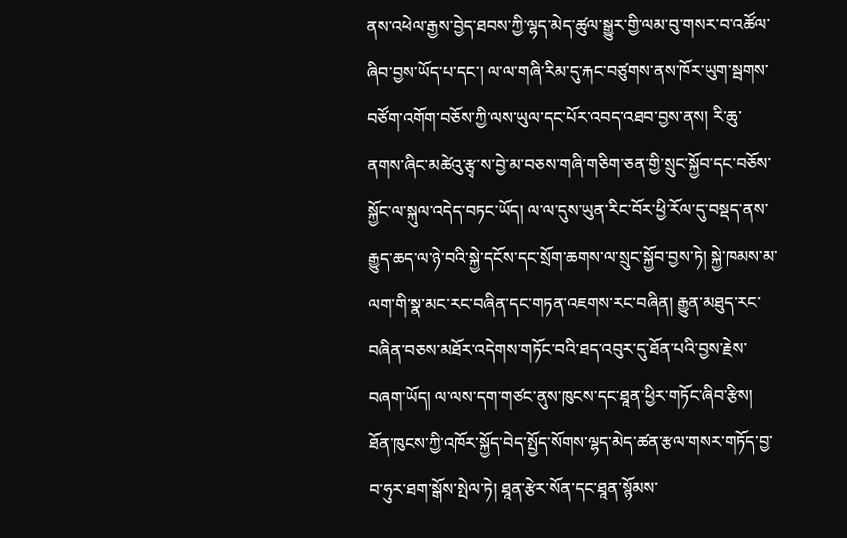ནས་འཕེལ་རྒྱས་བྱེད་ཐབས་ཀྱི་ལྷད་མེད་ཚུལ་སྒྱུར་གྱི་ལམ་བུ་གསར་བ་འཚོལ་ཞིབ་བྱས་ཡོད་པ་དང་། ལ་ལ་གཞི་རིམ་དུ་རྐང་བཙུགས་ནས་ཁོར་ཡུག་སྦགས་བཙོག་འགོག་བཅོས་ཀྱི་ལས་ཡུལ་དང་པོར་འབད་འཐབ་བྱས་ནས། རི་ཆུ་ནགས་ཞིང་མཚེའུ་རྩྭ་ས་བྱེ་མ་བཅས་གཞི་གཅིག་ཅན་གྱི་སྲུང་སྐྱོབ་དང་བཅོས་སྐྱོང་ལ་སྐུལ་འདེད་བཏང་ཡོད། ལ་ལ་དུས་ཡུན་རིང་བོར་ཕྱི་རོལ་དུ་བསྡད་ནས་རྒྱུད་ཆད་ལ་ཉེ་བའི་སྐྱེ་དངོས་དང་སྲོག་ཆགས་ལ་སྲུང་སྐྱོབ་བྱས་ཏེ། སྐྱེ་ཁམས་མ་ལག་གི་སྣ་མང་རང་བཞིན་དང་གཏན་འཇགས་རང་བཞིན། རྒྱུན་མཐུད་རང་བཞིན་བཅས་མཐོར་འདེགས་གཏོང་བའི་ཐད་འབུར་དུ་ཐོན་པའི་བྱས་རྗེས་བཞག་ཡོད། ལ་ལས་དག་གཙང་ནུས་ཁུངས་དང་ཐཱན་ཕྱིར་གཏོང་ཞིབ་རྩིས། ཐོན་ཁུངས་ཀྱི་འཁོར་སྐྱོད་བེད་སྤྱོད་སོགས་ལྷད་མེད་ཚན་རྩལ་གསར་གཏོད་བྱ་བ་ཧུར་ཐག་སྒོས་སྤེལ་ཏེ། ཐཱན་རྩེར་སོན་དང་ཐཱན་སྙོམས་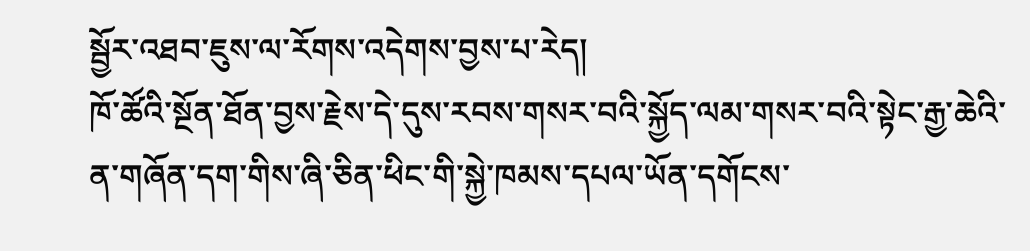སྦྱོར་འཐབ་ཇུས་ལ་རོགས་འདེགས་བྱས་པ་རེད།
ཁོ་ཚོའི་སྔོན་ཐོན་བྱས་རྗེས་དེ་དུས་རབས་གསར་བའི་སྐྱོད་ལམ་གསར་བའི་སྟེང་རྒྱ་ཆེའི་ན་གཞོན་དག་གིས་ཞི་ཅིན་ཕིང་གི་སྐྱེ་ཁམས་དཔལ་ཡོན་དགོངས་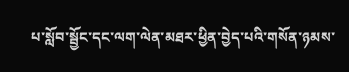པ་སློབ་སྦྱོང་དང་ལག་ལེན་མཐར་ཕྱིན་བྱེད་པའི་གསོན་ཉམས་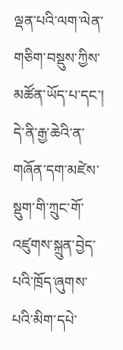ལྡན་པའི་ལག་ལེན་གཅིག་བསྡུས་ཀྱིས་མཚོན་ཡོད་པ་དང་། དེ་ནི་རྒྱ་ཆེའི་ན་གཞོན་དག་མཛེས་སྡུག་གི་ཀྲུང་གོ་འཛུགས་སྐྲུན་བྱེད་པའི་ཁྲོད་ཞུགས་པའི་མིག་དཔེ་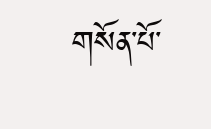གསོན་པོ་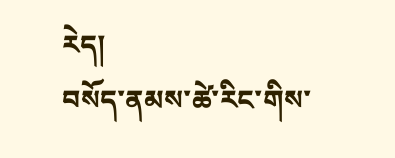རེད།
བསོད་ནམས་ཚེ་རིང་གིས་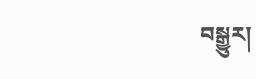བསྒྱུར།